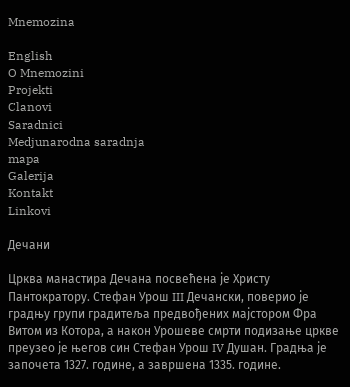Mnemozina

English
O Mnemozini
Projekti
Clanovi
Saradnici
Medjunarodna saradnja
mapa
Galerija
Kontakt
Linkovi

Дечани

Црква манастира Дечана посвећена је Христу Пантократору. Стефан Урош III Дечански, поверио је градњу групи градитеља предвођених мајстором Фра Витом из Котора, а након Урошеве смрти подизање цркве преузео је његов син Стефан Урош IV Душан. Градња је започета 1327. године, а завршена 1335. године.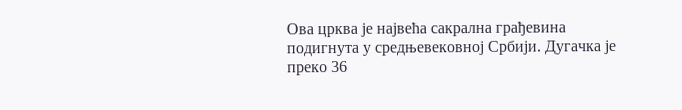Ова црква је највећа сакрална грађевина подигнута у средњевековној Србији. Дугачка је преко 36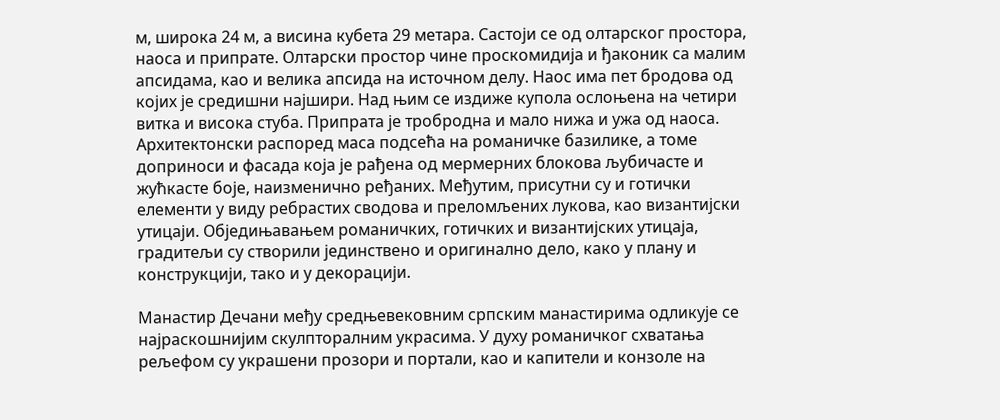м, широка 24 м, а висина кубета 29 метара. Састоји се од олтарског простора, наоса и припрате. Олтарски простор чине проскомидија и ђаконик са малим апсидама, као и велика апсида на источном делу. Наос има пет бродова од којих је средишни најшири. Над њим се издиже купола ослоњена на четири витка и висока стуба. Припрата је тробродна и мало нижа и ужа од наоса. Архитектонски распоред маса подсећа на романичке базилике, а томе доприноси и фасада која је рађена од мермерних блокова љубичасте и жућкасте боје, наизменично ређаних. Међутим, присутни су и готички елементи у виду ребрастих сводова и преломљених лукова, као византијски утицаји. Обједињавањем романичких, готичких и византијских утицаја, градитељи су створили јединствено и оригинално дело, како у плану и конструкцији, тако и у декорацији.

Манастир Дечани међу средњевековним српским манастирима одликује се најраскошнијим скулпторалним украсима. У духу романичког схватања рељефом су украшени прозори и портали, као и капители и конзоле на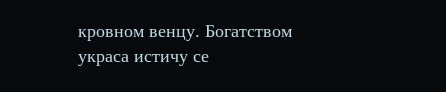кровном венцу. Богатством украса истичу се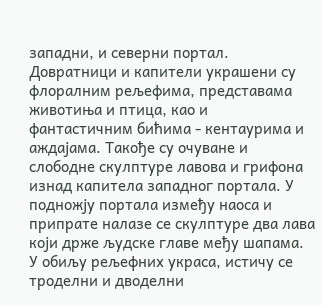западни, и северни портал. Довратници и капители украшени су флоралним рељефима, представама животиња и птица, као и фантастичним бићима - кентаурима и аждајама. Такође су очуване и слободне скулптуре лавова и грифона изнад капитела западног портала. У подножју портала између наоса и припрате налазе се скулптуре два лава који држе људске главе међу шапама. У обиљу рељефних украса, истичу се троделни и дводелни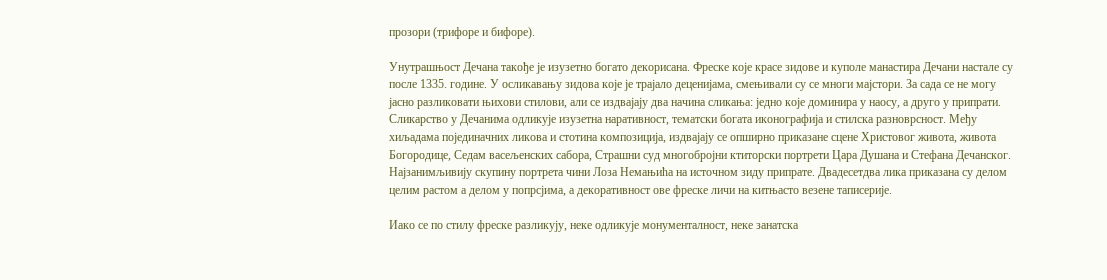прозори (трифоре и бифоре).

Унутрашњост Дечана такође је изузетно богато декорисана. Фреске које красе зидове и куполе манастира Дечани настале су после 1335. године. У осликавању зидова које је трајало деценијама, смењивали су се многи мајстори. За сада се не могу јасно разликовати њихови стилови, али се издвајају два начина сликања: једно које доминира у наосу, а друго у припрати. Сликарство у Дечанима одликује изузетна наративност, тематски богата иконографија и стилска разноврсност. Међу хиљадама појединачних ликова и стотина композиција, издвајају се опширно приказане сцене Христовог живота, живота Богородице, Седам васељенских сабора, Страшни суд многобројни ктиторски портрети Цара Душана и Стефана Дечанског. Најзанимљивију скупину портрета чини Лоза Немањића на источном зиду припрате. Двадесетдва лика приказана су делом целим растом а делом у попрсјима, а декоративност ове фреске личи на китњасто везене таписерије.

Иако се по стилу фреске разликују, неке одликује монументалност, неке занатска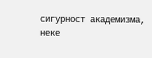сигурност академизма, неке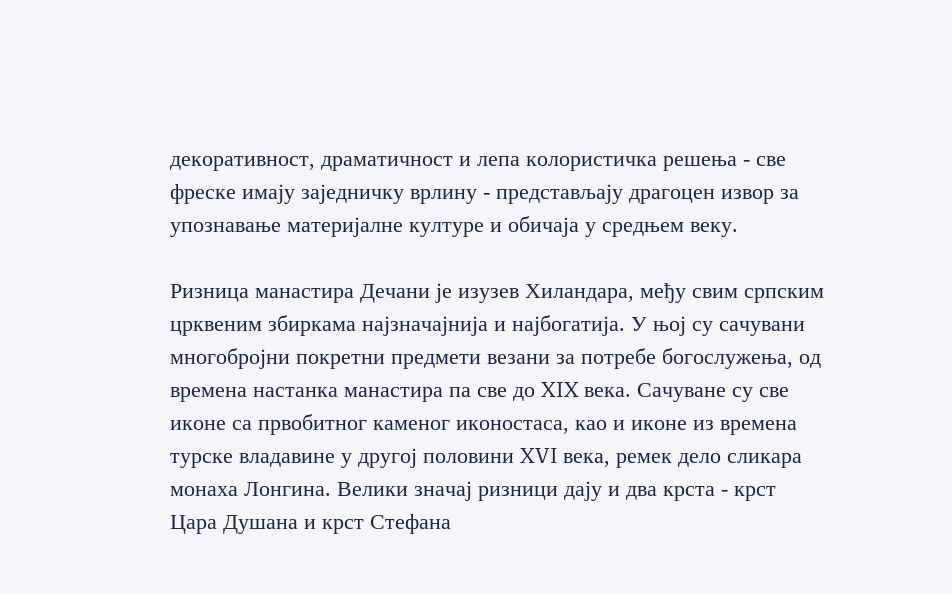декоративност, драматичност и лепа колористичка решења - све фреске имају заједничку врлину - представљају драгоцен извор за упознавање материјалне културе и обичаја у средњем веку.

Ризница манастира Дечани је изузев Хиландара, међу свим српским црквеним збиркама најзначајнија и најбогатија. У њој су сачувани многобројни покретни предмети везани за потребе богослужења, од времена настанка манастира па све до XIX века. Сачуване су све иконе са првобитног каменог иконостаса, као и иконе из времена турске владавине у другој половини XVI века, ремек дело сликара монаха Лонгина. Велики значај ризници дају и два крста - крст Цара Душана и крст Стефана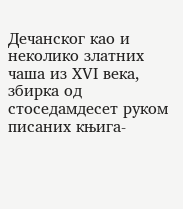Дечанског као и неколико златних чаша из XVI века, збирка од стоседамдесет руком писаних књигa-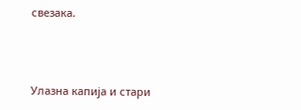свезака.



Улазна капија и стари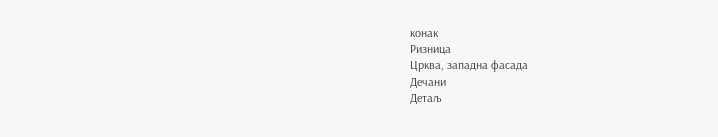конак
Ризница
Црква, западна фасада
Дечани
Детаљ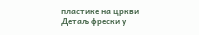пластике на цркви
Детаљ фрески у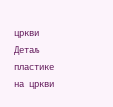цркви
Детаљ пластике на цркви